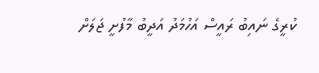ކުރީގެ ނައިބު ރައީސް އަހުމަދު އަދީބު މާފުށީ ޖަލަށް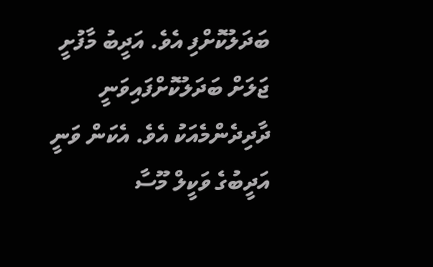ބަދަލުކޮށްފި އެވެ. އަދީބު މާފުށީ ޖަލަށް ބަދަލުކޮށްފައިވަނީ ދާދިދެންމެއަކު އެވެ. އެކަން ވަނީ އަދީބުގެ ވަކީލް މޫސާ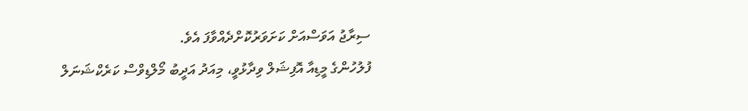ސިރާޖު އަވަސްއަށް ކަށަވަރުކޮށްދެއްވާފަ އެވެ.
ފުލުހުންގެ މީޑިއާ އޮފިޝަލް ވިދާޅުވީ، މިއަދު އަދީބު މޯލްޑިވްސް ކަރެކްޝަނަލް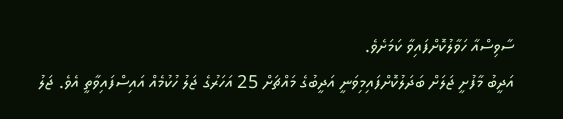ސާވިސްއާ ހަވާލުކޮށްފައިވާ ކަމަށެވެ.
އަދީބު މާފުށީ ޖަލަށް ބަދަލުކޮށްފައިމިވަނީ އަދީބުގެ މައްޗަށް 25 އަހަރުގެ ޖަލު ހުކުމެއް އައިސްފައިވާތީ އެވެ. ޖަލު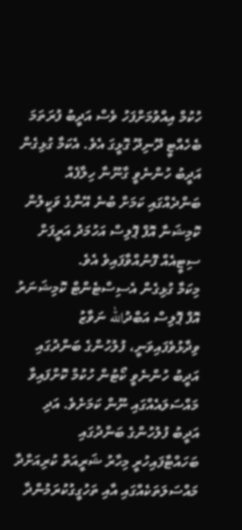ހުކުމް އިއްވުމަށްފަހު ވެސް އަދީބު ފުރަތަމަ ބެހެއްޓީ ދޫނިދޫ ގޮޅީގަ އެވެ. އެކަމާ ގުޅިގެން އަދީބު ހުންނެވީ ގާނޫނާ ހިލާފެއް ބަންދެއްގައި ކަމަށް ބުނެ އޭނާގެ ވަކީލުން ކޮމިޝަނާ އޮފް ޕޮލިސް އަހުމަދު އަރީފަށް ސިޓީއެއް ފޮނުއްވާފައިވެ އެވެ.
މިކަމާ ގުޅިގެން އެސިސްޓެންޓް ކޮމިޝަނަރު އޮފް ޕޮލިސް އަބްދުالله ނަވާޒު ވިދާޅުވެފައިވަނީ، ފުލުހުންގެ ބަންދުގައި އަދީބު ހުންނެވީ ކޯޓުން ހުކުމް ކޮށްފައިވާ މައްސަލައެއްގައި ނޫން ކަމަށެވެ. އަދި އަދީބު ފުލުހުންގެ ބަންދުގައި ބަހައްޓާފައިހުރީ މިހާރު ޝަރީއަތް ކުރިއަށްދާ މައްސަލަތަކެއްގައި އާއި ތަހުގީގުކުރަމުންދާ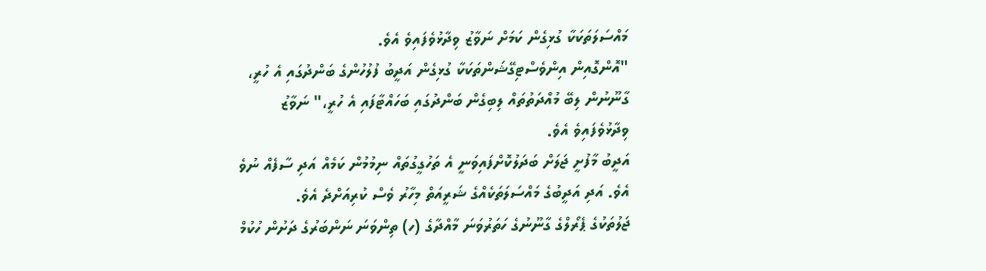މައްސަލަތަކަކާ ގުޅިގެން ކަމަށް ނަވާޒު ވިދާޅުވެފައިވެ އެވެ.
"އޮންގޮއިން އިންވެސްޓިގޭޝަންތަކަކާ ގުޅިގެން އަދީބު ފުލުހުންގެ ބަންދުގައި އެ ހުރީ، ގާނޫނުން ލިބޭ މުއްދަތުތައް ލިބިގެން ބަންދުގައި ބަހައްޓާފައި އެ ހުރީ،" ނަވާޒު ވިދާޅުވެފައިވެ އެވެ.
އަދީބު މާފުށީ ޖަލަށް ބަދަލުކޮށްފައިވަނީ އެ ތަހުގީގުތައް ނިމުމުން ކަމެއް އަދި ސާފެއް ނުވެ އެވެ. އަދި އަދީބުގެ މައްސަލަތަކެއްގެ ޝަރީއަތް މިހާރު ވެސް ކުރިއަށްދެ އެވެ.
ޖަލުތަކުގެ ޕެރޯލްގެ ގާނޫނުގެ ހަތަރުވަނަ މާއްދާގެ (ހ) ތިންވަނަ ނަންބަރުގެ ދަށުން ހުކުމް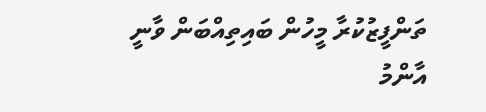ތަންފީޒުކުރާ މީހުން ބައިތިއްބަން ވާނީ އާންމު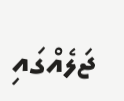ޖަލެއްގައި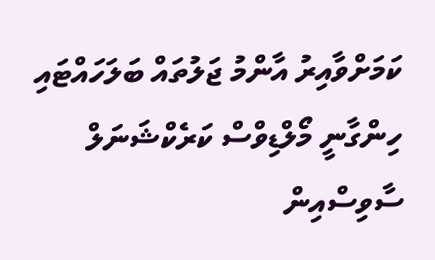ކަމަށްވާއިރު އާންމު ޖަލުތައް ބަލަހައްޓައި ހިންގާނީ މޯލްޑިވްސް ކަރެކްޝަނަލް ސާވިސްއިން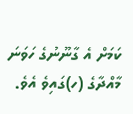ކަމަށް އެ ގާނޫނުގެ ހަވަނަ މާއްދާގެ (ހ)ގައިވެ އެވެ.